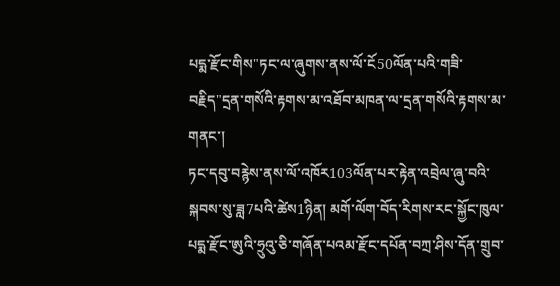པདྨ་རྫོང་གིས"ཏང་ལ་ཞུགས་ནས་ལོ་ངོ50ལོན་པའི་གཟི་བརྗིད"དྲན་གསོའི་རྟགས་མ་འཐོབ་མཁན་ལ་དྲན་གསོའི་རྟགས་མ་གནང་།
ཏང་དབུ་བརྙེས་ནས་ལོ་འཁོར103ལོན་པར་རྟེན་འབྲེལ་ཞུ་བའི་སྐབས་སུ་ཟླ7པའི་ཚེས1ཉིན། མགོ་ལོག་བོད་རིགས་རང་སྐྱོང་ཁུལ་པདྨ་རྫོང་ཨུའི་ཧྲུའུ་ཅི་གཞོན་པའམ་རྫོང་དཔོན་བཀྲ་ཤིས་དོན་གྲུབ་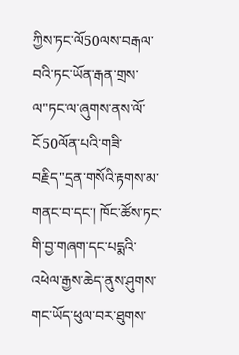ཀྱིས་ཏང་ལོ50ལས་བརྒལ་བའི་ཏང་ཡོན་རྒན་གྲས་ལ"ཏང་ལ་ཞུགས་ནས་ལོ་ངོ50ལོན་པའི་གཟི་བརྗིད"དྲན་གསོའི་རྟགས་མ་གནང་བ་དང་། ཁོང་ཚོས་ཏང་གི་བྱ་གཞག་དང་པདྨའི་འཕེལ་རྒྱས་ཆེད་ནུས་ཤུགས་གང་ཡོད་ཕུལ་བར་ཐུགས་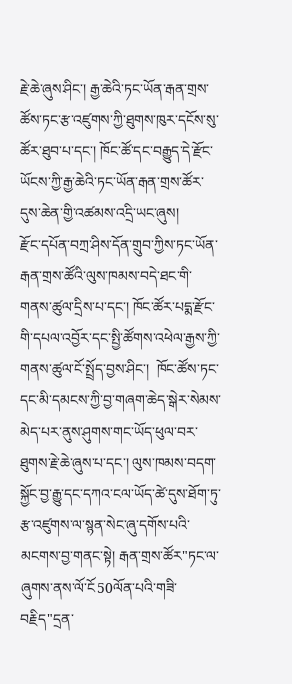རྗེ་ཆེ་ཞུས་ཤིང་། རྒྱ་ཆེའི་ཏང་ཡོན་རྒན་གྲས་ཚོས་ཏང་རྩ་འཛུགས་ཀྱི་ཐུགས་ཁུར་དངོས་སུ་ཚོར་ཐུབ་པ་དང་། ཁོང་ཚོ་དང་བརྒྱུད་དེ་རྫོང་ཡོངས་ཀྱི་རྒྱ་ཆེའི་ཏང་ཡོན་རྒན་གྲས་ཚོར་དུས་ཆེན་གྱི་འཚམས་འདྲི་ཡང་ཞུས།
རྫོང་དཔོན་བཀྲ་ཤིས་དོན་གྲུབ་ཀྱིས་ཏང་ཡོན་རྒན་གྲས་ཚོའི་ལུས་ཁམས་བདེ་ཐང་གི་གནས་ཚུལ་དྲིས་པ་དང་། ཁོང་ཚོར་པདྨ་རྫོང་གི་དཔལ་འབྱོར་དང་སྤྱི་ཚོགས་འཕེལ་རྒྱས་ཀྱི་གནས་ཚུལ་ངོ་སྤྲོད་བྱས་ཤིང་།  ཁོང་ཚོས་ཏང་དང་མི་དམངས་ཀྱི་བྱ་གཞག་ཆེད་སྒེར་སེམས་མེད་པར་ནུས་ཤུགས་གང་ཡོད་ཕུལ་བར་ཐུགས་རྗེ་ཆེ་ཞུས་པ་དང་། ལུས་ཁམས་བདག་སྐྱོང་བྱ་རྒྱུ་དང་དཀའ་ངལ་ཡོད་ཚེ་དུས་ཐོག་ཏུ་རྩ་འཛུགས་ལ་སྙན་སེང་ཞུ་དགོས་པའི་མངགས་བྱ་གནང་སྟེ། རྒན་གྲས་ཚོར"ཏང་ལ་ཞུགས་ནས་ལོ་ངོ50ལོན་པའི་གཟི་བརྗིད"དྲན་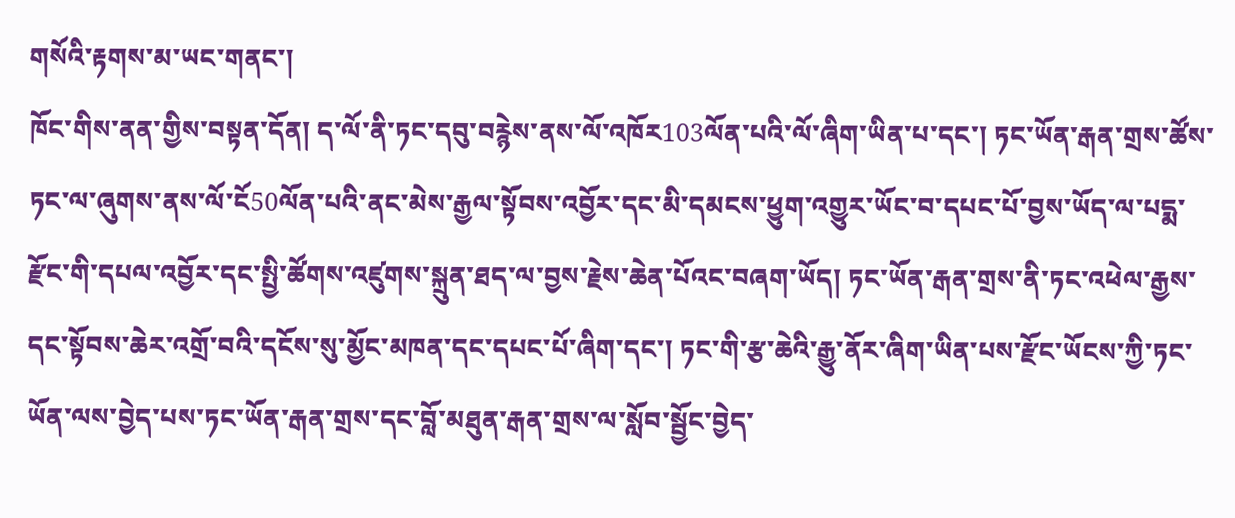གསོའི་རྟགས་མ་ཡང་གནང་།
ཁོང་གིས་ནན་གྱིས་བསྟན་དོན། ད་ལོ་ནི་ཏང་དབུ་བརྙེས་ནས་ལོ་འཁོར103ལོན་པའི་ལོ་ཞིག་ཡིན་པ་དང་། ཏང་ཡོན་རྒན་གྲས་ཚོས་ཏང་ལ་ཞུགས་ནས་ལོ་ངོ50ལོན་པའི་ནང་མེས་རྒྱལ་སྟོབས་འབྱོར་དང་མི་དམངས་ཕྱུག་འགྱུར་ཡོང་བ་དཔང་པོ་བྱས་ཡོད་ལ་པདྨ་རྫོང་གི་དཔལ་འབྱོར་དང་སྤྱི་ཚོགས་འཛུགས་སྐྲུན་ཐད་ལ་བྱས་རྗེས་ཆེན་པོའང་བཞག་ཡོད། ཏང་ཡོན་རྒན་གྲས་ནི་ཏང་འཕེལ་རྒྱས་དང་སྟོབས་ཆེར་འགྲོ་བའི་དངོས་སུ་མྱོང་མཁན་དང་དཔང་པོ་ཞིག་དང་། ཏང་གི་རྩ་ཆེའི་རྒྱུ་ནོར་ཞིག་ཡིན་པས་རྫོང་ཡོངས་ཀྱི་ཏང་ཡོན་ལས་བྱེད་པས་ཏང་ཡོན་རྒན་གྲས་དང་བློ་མཐུན་རྒན་གྲས་ལ་སློབ་སྦྱོང་བྱེད་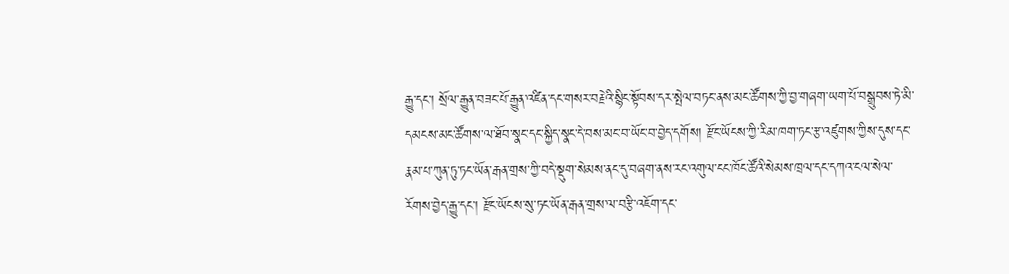རྒྱུ་དང་། སྲོལ་རྒྱུན་བཟང་པོ་རྒྱུན་འཛིན་དང་གསར་བརྗེའི་སྙིང་སྟོབས་དར་སྤེལ་བཏང་ནས་མང་ཚོགས་ཀྱི་བྱ་གཞག་ཡག་པོ་བསྒྲུབས་ཏེ་མི་དམངས་མང་ཚོགས་ལ་ཐོབ་སྣང་དང་སྐྱིད་སྣང་དེ་བས་མང་བ་ཡོང་བ་བྱེད་དགོས། རྫོང་ཡོངས་ཀྱི་རིམ་ཁག་ཏང་རྩ་འཛུགས་ཀྱིས་དུས་དང་རྣམ་པ་ཀུན་ཏུ་ཏང་ཡོན་རྒན་གྲས་ཀྱི་བདེ་སྡུག་སེམས་ནང་དུ་བཞག་ནས་རང་འགུལ་ངང་ཁོང་ཚོའི་སེམས་ཁྲལ་དང་དཀའ་ངལ་སེལ་རོགས་བྱེད་རྒྱུ་དང་། རྫོང་ཡོངས་སུ་ཏང་ཡོན་རྒན་གྲས་ལ་བརྩི་འཇོག་དང་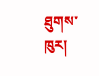ཐུགས་ཁུར།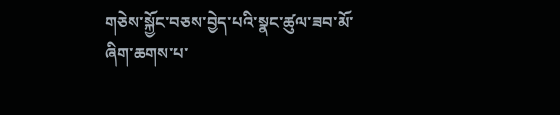གཅེས་སྐྱོང་བཅས་བྱེད་པའི་སྣང་ཚུལ་ཟབ་མོ་ཞིག་ཆགས་པ་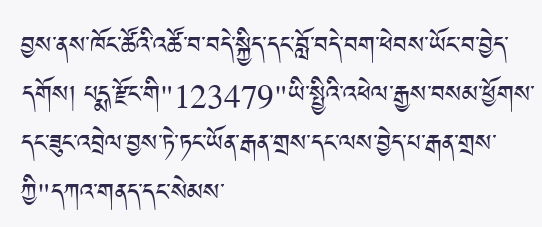བྱས་ནས་ཁོང་ཚོའི་འཚོ་བ་བདེ་སྐྱིད་དང་བློ་བདེ་བག་ཕེབས་ཡོང་བ་བྱེད་དགོས། པདྨ་རྫོང་གི"123479"ཡི་སྤྱིའི་འཕེལ་རྒྱས་བསམ་ཕྱོགས་དང་ཟུང་འབྲེལ་བྱས་ཏེ་ཏང་ཡོན་རྒན་གྲས་དང་ལས་བྱེད་པ་རྒན་གྲས་ཀྱི"དཀའ་གནད་དང་སེམས་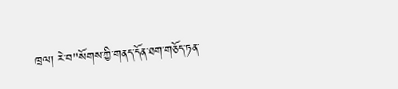ཁྲལ། རེ་བ"སོགས་ཀྱི་གནད་དོན་ཐག་གཅོད་ཏན་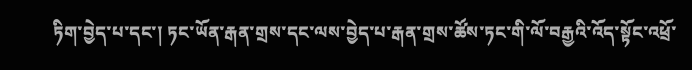ཏིག་བྱེད་པ་དང་། ཏང་ཡོན་རྒན་གྲས་དང་ལས་བྱེད་པ་རྒན་གྲས་ཚོས་ཏང་གི་ལོ་བརྒྱའི་འོད་སྟོང་འཕྲོ་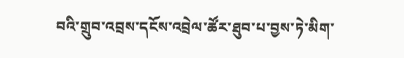བའི་གྲུབ་འབྲས་དངོས་འབྲེལ་ཚོར་ཐུབ་པ་བྱས་ཏེ་མིག་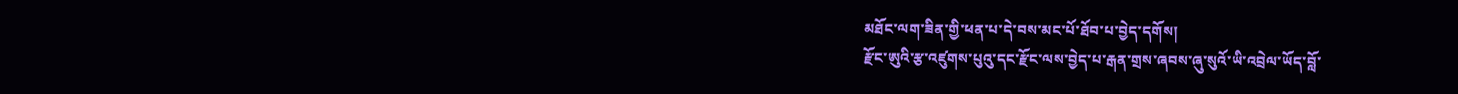མཐོང་ལག་ཟིན་གྱི་ཕན་པ་དེ་བས་མང་པོ་ཐོབ་པ་བྱེད་དགོས།
རྫོང་ཨུའི་རྩ་འཛུགས་པུའུ་དང་རྫོང་ལས་བྱེད་པ་རྒན་གྲས་ཞབས་ཞུ་སུའོ་ཡི་འབྲེལ་ཡོད་བློ་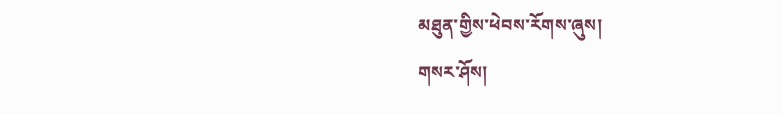མཐུན་གྱིས་ཕེབས་རོགས་ཞུས།
གསར་ཤོས།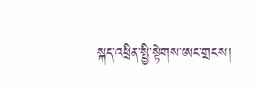སྐད་འཕྲིན་སྤྱི་སྟེགས་ཨང་གྲངས།